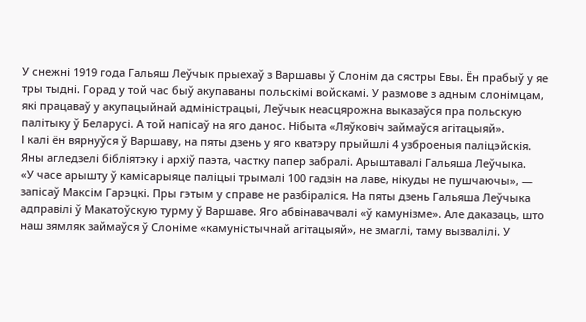У снежні 1919 года Гальяш Леўчык прыехаў з Варшавы ў Слонім да сястры Евы. Ён прабыў у яе тры тыдні. Горад у той час быў акупаваны польскімі войскамі. У размове з адным слонімцам, які працаваў у акупацыйнай адміністрацыі, Леўчык неасцярожна выказаўся пра польскую палітыку ў Беларусі. А той напісаў на яго данос. Нібыта «Ляўковіч займаўся агітацыяй».
І калі ён вярнуўся ў Варшаву, на пяты дзень у яго кватэру прыйшлі 4 узброеныя паліцэйскія. Яны агледзелі бібліятэку і архіў паэта, частку папер забралі. Арыштавалі Гальяша Леўчыка.
«У часе арышту ў камісарыяце паліцыі трымалі 100 гадзін на лаве, нікуды не пушчаючы», — запісаў Максім Гарэцкі. Пры гэтым у справе не разбіраліся. На пяты дзень Гальяша Леўчыка адправілі ў Макатоўскую турму ў Варшаве. Яго абвінавачвалі «ў камунізме». Але даказаць, што наш зямляк займаўся ў Слоніме «камуністычнай агітацыяй», не змаглі, таму вызвалілі. У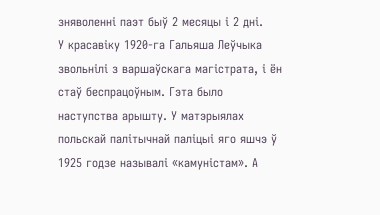зняволенні паэт быў 2 месяцы і 2 дні.
У красавіку 1920-га Гальяша Леўчыка звольнілі з варшаўскага магістрата, і ён стаў беспрацоўным. Гэта было наступства арышту. У матэрыялах польскай палітычнай паліцыі яго яшчэ ў 1925 годзе называлі «камуністам». А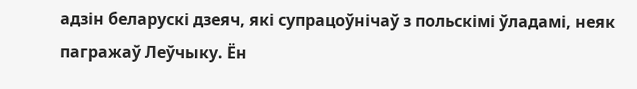адзін беларускі дзеяч, які супрацоўнічаў з польскімі ўладамі, неяк пагражаў Леўчыку. Ён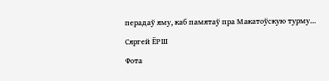перадаў яму, каб памятаў пра Макатоўскую турму...
Сяргей ЁРШ
Фота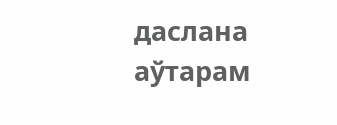даслана аўтарам